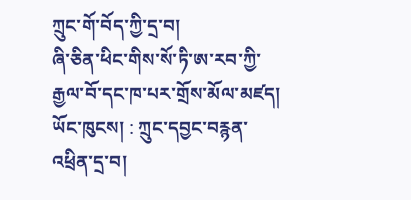ཀྲུང་གོ་བོད་ཀྱི་དྲ་བ།
ཞི་ཅིན་ཕིང་གིས་སོ་ཏི་ཨ་རབ་ཀྱི་རྒྱལ་བོ་དང་ཁ་པར་གྲོས་མོལ་མཛད།
ཡོང་ཁུངས། : ཀྲུང་དབྱང་བརྙན་འཕྲིན་དྲ་བ།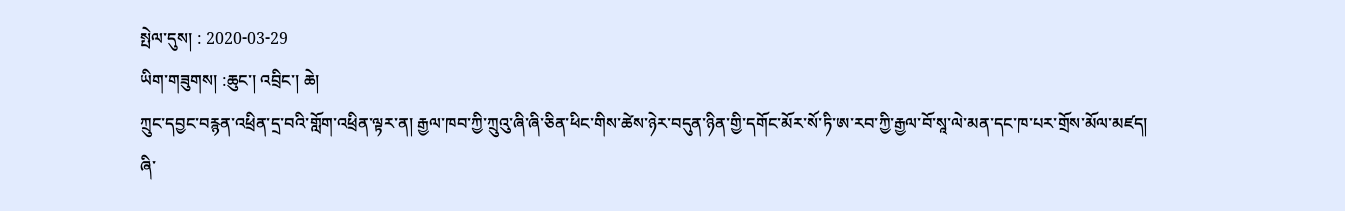སྤེལ་དུས། : 2020-03-29
ཡིག་གཟུགས། :ཆུང་། འབྲིང་། ཆེ།
ཀྲུང་དབྱང་བརྙན་འཕྲིན་དྲ་བའི་གློག་འཕྲིན་ལྟར་ན། རྒྱལ་ཁབ་ཀྱི་ཀྲུའུ་ཞི་ཞི་ཅིན་ཕིང་གིས་ཚེས་ཉེར་བདུན་ཉིན་གྱི་དགོང་མོར་སོ་ཏི་ཨ་རབ་ཀྱི་རྒྱལ་བོ་སཱ་ལེ་མན་དང་ཁ་པར་གྲོས་མོལ་མཛད།
ཞི་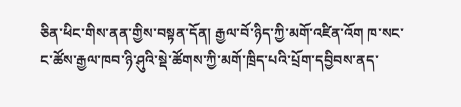ཅིན་ཕིང་གིས་ནན་གྱིས་བསྟན་དོན། རྒྱལ་བོ་ཉིད་ཀྱི་མགོ་འཛིན་འོག ཁ་སང་ང་ཚོས་རྒྱལ་ཁབ་ཉི་ཤུའི་སྡེ་ཚོགས་ཀྱི་མགོ་ཁྲིད་པའི་པྲོག་དབྱིབས་ནད་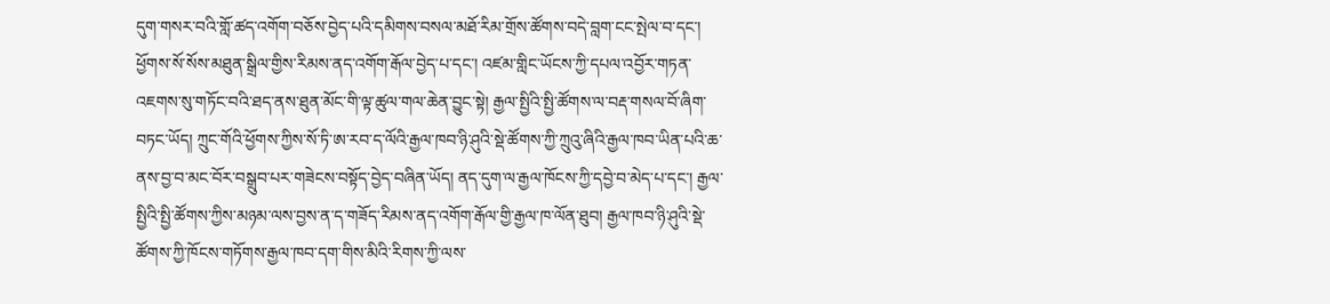དུག་གསར་བའི་གློ་ཚད་འགོག་བཅོས་བྱེད་པའི་དམིགས་བསལ་མཐོ་རིམ་གྲོས་ཚོགས་བདེ་བླག་ངང་སྤེལ་བ་དང་། ཕྱོགས་སོ་སོས་མཐུན་སྒྲིལ་གྱིས་རིམས་ནད་འགོག་རྒོལ་བྱེད་པ་དང་། འཛམ་གླིང་ཡོངས་ཀྱི་དཔལ་འབྱོར་གཏན་འཇགས་སུ་གཏོང་བའི་ཐད་ནས་ཐུན་མོང་གི་ལྟ་ཚུལ་གལ་ཆེན་བྱུང་སྟེ། རྒྱལ་སྤྱིའི་སྤྱི་ཚོགས་ལ་བརྡ་གསལ་བོ་ཞིག་བཏང་ཡོད། ཀྲུང་གོའི་ཕྱོགས་ཀྱིས་སོ་ཏི་ཨ་རབ་ད་ལོའི་རྒྱལ་ཁབ་ཉི་ཤུའི་སྡེ་ཚོགས་ཀྱི་ཀྲུའུ་ཞིའི་རྒྱལ་ཁབ་ཡིན་པའི་ཆ་ནས་བྱ་བ་མང་བོར་བསྒྲུབ་པར་གཟེངས་བསྟོད་བྱེད་བཞིན་ཡོད། ནད་དུག་ལ་རྒྱལ་ཁོངས་ཀྱི་དབྱེ་བ་མེད་པ་དང་། རྒྱལ་སྤྱིའི་སྤྱི་ཚོགས་ཀྱིས་མཉམ་ལས་བྱས་ན་ད་གཟོད་རིམས་ནད་འགོག་རྒོལ་གྱི་རྒྱལ་ཁ་ལོན་ཐུབ། རྒྱལ་ཁབ་ཉི་ཤུའི་སྡེ་ཚོགས་ཀྱི་ཁོངས་གཏོགས་རྒྱལ་ཁབ་དག་གིས་མིའི་རིགས་ཀྱི་ལས་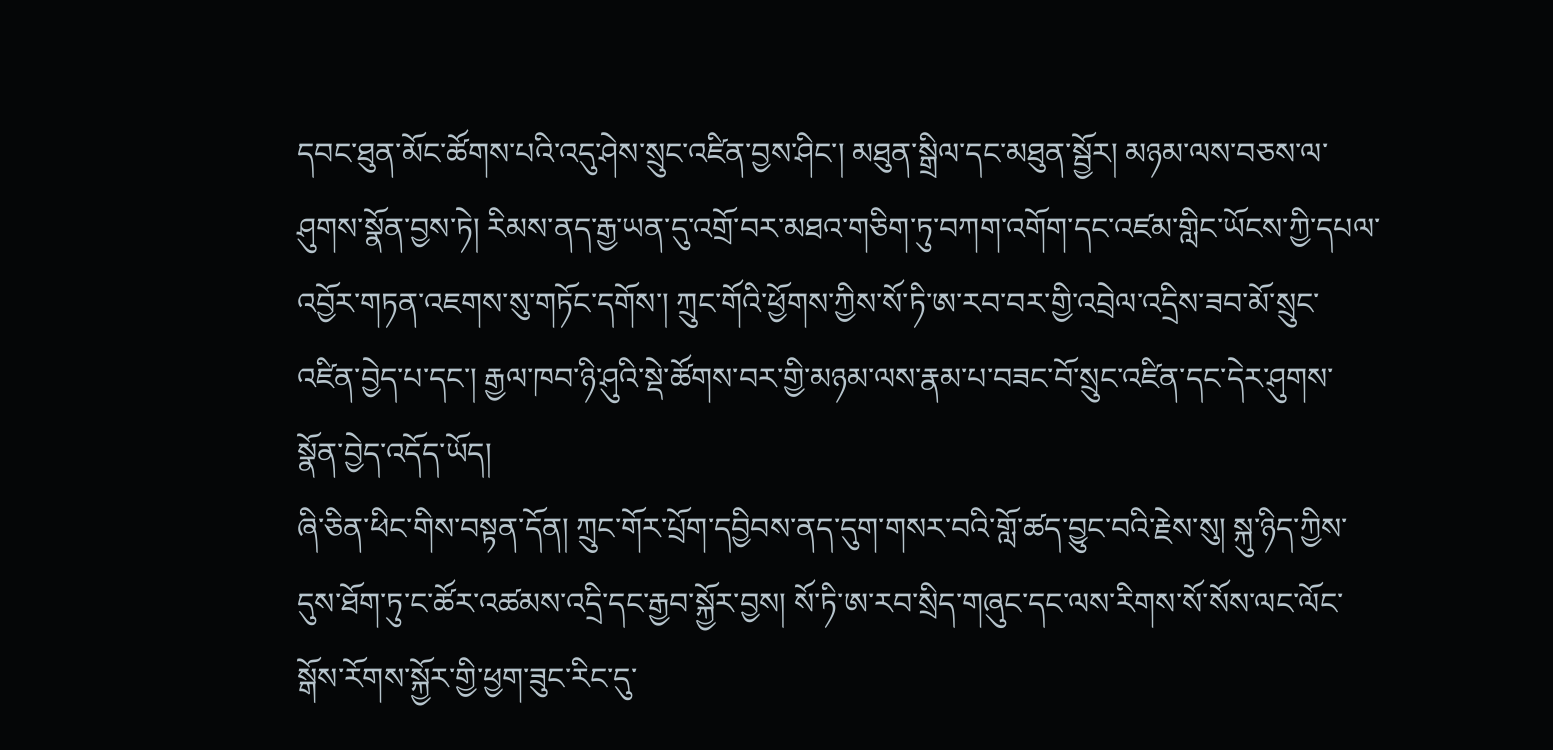དབང་ཐུན་མོང་ཚོགས་པའི་འདུ་ཤེས་སྲུང་འཛིན་བྱས་ཤིང་། མཐུན་སྒྲིལ་དང་མཐུན་སྦྱོར། མཉམ་ལས་བཅས་ལ་ཤུགས་སྣོན་བྱས་ཏེ། རིམས་ནད་རྒྱ་ཡན་དུ་འགྲོ་བར་མཐའ་གཅིག་ཏུ་བཀག་འགོག་དང་འཛམ་གླིང་ཡོངས་ཀྱི་དཔལ་འབྱོར་གཏན་འཇགས་སུ་གཏོང་དགོས་། ཀྲུང་གོའི་ཕྱོགས་ཀྱིས་སོ་ཏི་ཨ་རབ་བར་གྱི་འབྲེལ་འདྲིས་ཟབ་མོ་སྲུང་འཛིན་བྱེད་པ་དང་། རྒྱལ་ཁབ་ཉི་ཤུའི་སྡེ་ཚོགས་བར་གྱི་མཉམ་ལས་རྣམ་པ་བཟང་བོ་སྲུང་འཛིན་དང་དེར་ཤུགས་སྣོན་བྱེད་འདོད་ཡོད།
ཞི་ཅིན་ཕིང་གིས་བསྟན་དོན། ཀྲུང་གོར་པྲོག་དབྱིབས་ནད་དུག་གསར་བའི་གློ་ཚད་བྱུང་བའི་རྗེས་སུ། སྐུ་ཉིད་ཀྱིས་དུས་ཐོག་ཏུ་ང་ཚོར་འཚམས་འདྲི་དང་རྒྱབ་སྐྱོར་བྱས། སོ་ཏི་ཨ་རབ་སྲིད་གཞུང་དང་ལས་རིགས་སོ་སོས་ལང་ལོང་སྒོས་རོགས་སྐྱོར་གྱི་ཕྱག་ཟུང་རིང་དུ་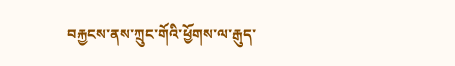བརྐྱངས་ནས་ཀྲུང་གོའི་ཕྱོགས་ལ་རྒུད་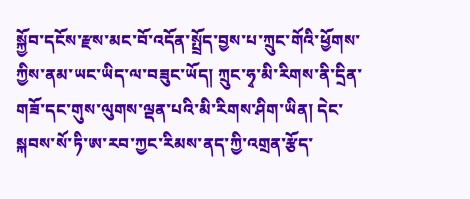སྐྱོབ་དངོས་རྫས་མང་བོ་འདོན་སྤྲོད་བྱས་པ་ཀྲུང་གོའི་ཕྱོགས་ཀྱིས་ནམ་ཡང་ཡིད་ལ་བཟུང་ཡོད། ཀྲུང་ཧྭ་མི་རིགས་ནི་དྲིན་གཟོ་དང་གུས་ལུགས་ལྡན་པའི་མི་རིགས་ཤིག་ཡིན། དེང་སྐབས་སོ་ཏི་ཨ་རབ་ཀྱང་རིམས་ནད་ཀྱི་འགྲན་རྩོད་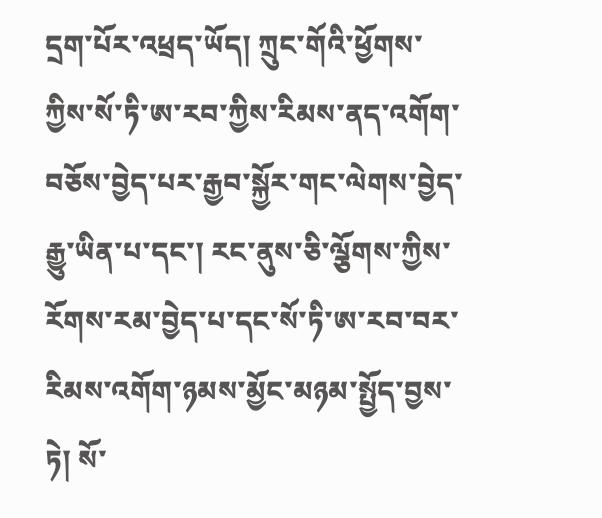དྲག་པོར་འཕྲད་ཡོད། ཀྲུང་གོའི་ཕྱོགས་ཀྱིས་སོ་ཏི་ཨ་རབ་ཀྱིས་རིམས་ནད་འགོག་བཅོས་བྱེད་པར་རྒྱབ་སྐྱོར་གང་ལེགས་བྱེད་རྒྱུ་ཡིན་པ་དང་། རང་ནུས་ཅི་ལྕོགས་ཀྱིས་རོགས་རམ་བྱེད་པ་དང་སོ་ཏི་ཨ་རབ་བར་རིམས་འགོག་ཉམས་མྱོང་མཉམ་སྤྱོད་བྱས་ཏེ། སོ་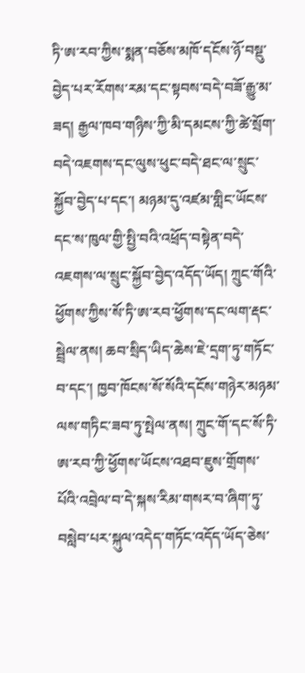ཏི་ཨ་རབ་ཀྱིས་སྨན་བཅོས་མཁོ་དངོས་ཉོ་བསྡུ་བྱེད་པར་རོགས་རམ་དང་སྟབས་བདེ་བཟོ་རྒྱུ་མ་ཟད། རྒྱལ་ཁབ་གཉིས་ཀྱི་མི་དམངས་ཀྱི་ཚེ་སྲོག་བདེ་འཇགས་དང་ལུས་ཕུང་བདེ་ཐང་ལ་སྲུང་སྐྱོབ་བྱེད་པ་དང་། མཉམ་དུ་འཛམ་གླིང་ཡོངས་དང་ས་ཁུལ་གྱི་སྤྱི་བའི་འཕྲོད་བསྟེན་བདེ་འཇགས་ལ་སྲུང་སྐྱོབ་བྱེད་འདོད་ཡོད། ཀྲུང་གོའི་ཕྱོགས་ཀྱིས་སོ་ཏི་ཨ་རབ་ཕྱོགས་དང་ལག་རྡང་སྦྲེལ་ནས། ཆབ་སྲིད་ཡིད་ཆེས་ཇེ་དྲག་ཏུ་གཏོང་བ་དང་། ཁྱབ་ཁོངས་སོ་སོའི་དངོས་གཉེར་མཉམ་ལས་གཏིང་ཟབ་ཏུ་སྤེལ་ནས། ཀྲུང་གོ་དང་སོ་ཏི་ཨ་རབ་ཀྱི་ཕྱོགས་ཡོངས་འཐབ་ཇུས་གྲོགས་པོའི་འབྲེལ་བ་དེ་སྐས་རིམ་གསར་བ་ཞིག་ཏུ་བསླེབ་པར་སྐུལ་འདེད་གཏོང་འདོད་ཡོད་ཅེས་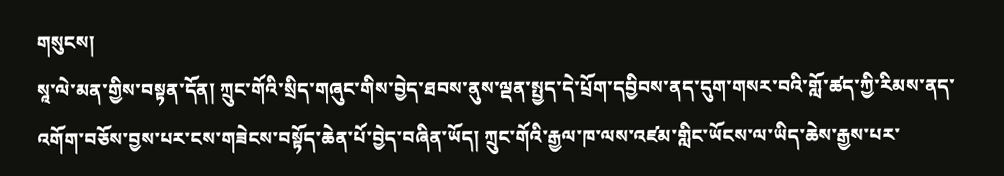གསུངས།
སཱ་ལེ་མན་གྱིས་བསྟན་དོན། ཀྲུང་གོའི་སྲིད་གཞུང་གིས་བྱེད་ཐབས་ནུས་ལྡན་སྤྱད་དེ་པྲོག་དབྱིབས་ནད་དུག་གསར་བའི་གློ་ཚད་ཀྱི་རིམས་ནད་འགོག་བཅོས་བྱས་པར་ངས་གཟེངས་བསྟོད་ཆེན་པོ་བྱེད་བཞིན་ཡོད། ཀྲུང་གོའི་རྒྱལ་ཁ་ལས་འཛམ་གླིང་ཡོངས་ལ་ཡིད་ཆེས་རྒྱས་པར་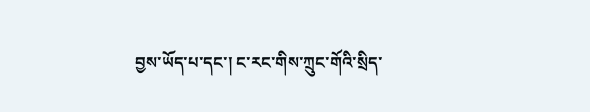བྱས་ཡོད་པ་དང་། ང་རང་གིས་ཀྲུང་གོའི་སྲིད་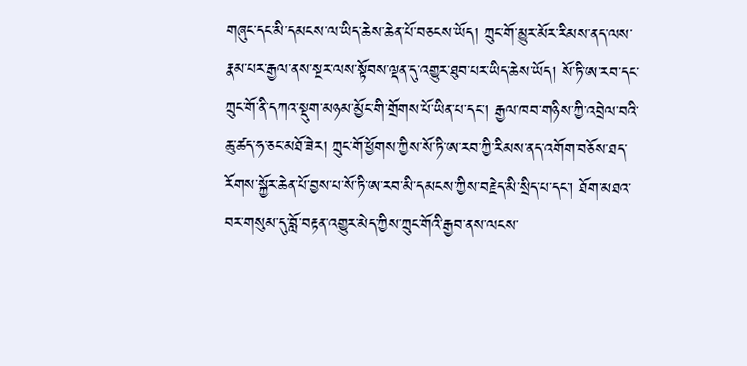གཞུང་དང་མི་དམངས་ལ་ཡིད་ཆེས་ཆེན་པོ་བཅངས་ཡོད། ཀྲུང་གོ་མྱུར་མོར་རིམས་ནད་ལས་རྣམ་པར་རྒྱལ་ནས་སྔར་ལས་སྟོབས་ལྡན་དུ་འགྱུར་ཐུབ་པར་ཡིད་ཆེས་ཡོད། སོ་ཏི་ཨ་རབ་དང་ཀྲུང་གོ་ནི་དཀའ་སྡུག་མཉམ་མྱོང་གི་གྲོགས་པོ་ཡིན་པ་དང་། རྒྱལ་ཁབ་གཉིས་ཀྱི་འབྲེལ་བའི་ཆུ་ཚད་ཧ་ཅང་མཐོ་ཟེར། ཀྲུང་གོ་ཕྱོགས་ཀྱིས་སོ་ཏི་ཨ་རབ་ཀྱི་རིམས་ནད་འགོག་བཅོས་ཐད་རོགས་སྐྱོར་ཆེན་པོ་བྱས་པ་སོ་ཏི་ཨ་རབ་མི་དམངས་ཀྱིས་བརྗེད་མི་སྲིད་པ་དང་། ཐོག་མཐའ་བར་གསུམ་དུ་བློ་བརྟན་འགྱུར་མེད་ཀྱིས་ཀྲུང་གོའི་རྒྱབ་ནས་ལངས་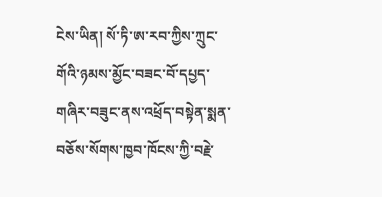ངེས་ཡིན། སོ་ཏི་ཨ་རབ་ཀྱིས་ཀྲུང་གོའི་ཉམས་མྱོང་བཟང་བོ་དཔྱད་གཞིར་བཟུང་ནས་འཕྲོད་བསྟེན་སྨན་བཅོས་སོགས་ཁྱབ་ཁོངས་ཀྱི་བརྗེ་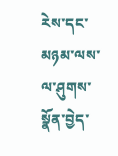རེས་དང་མཉམ་ལས་ལ་ཤུགས་སྣོན་བྱེད་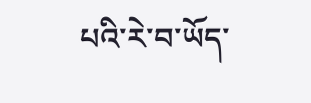པའི་རེ་བ་ཡོད་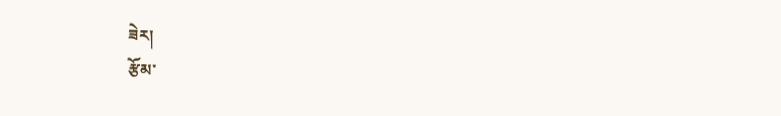ཟེར།
རྩོམ་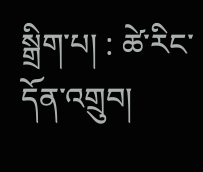སྒྲིག་པ། : ཚེ་རིང་དོན་འགྲུབ།